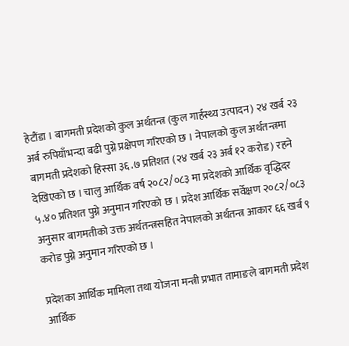हेटौंडा । बागमती प्रदेशको कुल अर्थतन्त्र (कुल गार्हस्थ्य उत्पादन) २४ खर्ब २३ अर्ब रुपियाँभन्दा बढी पुग्ने प्रक्षेपण गरिएको छ । नेपालको कुल अर्थतन्त्रमा बागमती प्रदेशको हिस्सा ३६.७ प्रतिशत (२४ खर्ब २३ अर्ब १२ करोड) रहने देखिएको छ । चालु आर्थिक वर्ष २०८२/०८३ मा प्रदेशको आर्थिक वृद्धिदर ५.४० प्रतिशत पुग्ने अनुमान गरिएको छ । प्रदेश आर्थिक सर्वेक्षण २०८२/०८३ अनुसार बागमतीको उक्त अर्थतन्त्रसहित नेपालको अर्थतन्त्र आकार ६६ खर्ब ९ करोड पुग्ने अनुमान गरिएको छ ।

प्रदेशका आर्थिक मामिला तथा योजना मन्त्री प्रभात तामाङले बागमती प्रदेश आर्थिक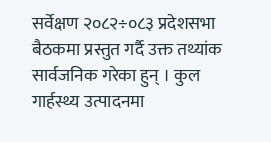सर्वेक्षण २०८२÷०८३ प्रदेशसभा बैठकमा प्रस्तुत गर्दै उक्त तथ्यांक सार्वजनिक गरेका हुन् । कुल गार्हस्थ्य उत्पादनमा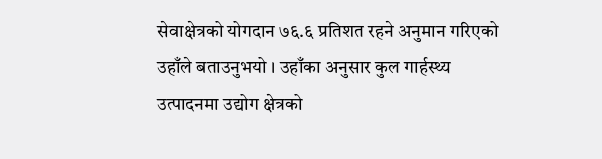सेवाक्षेत्रको योगदान ७६.६ प्रतिशत रहने अनुमान गरिएको उहाँले बताउनुभयो । उहाँका अनुसार कुल गार्हस्थ्य उत्पादनमा उद्योग क्षेत्रको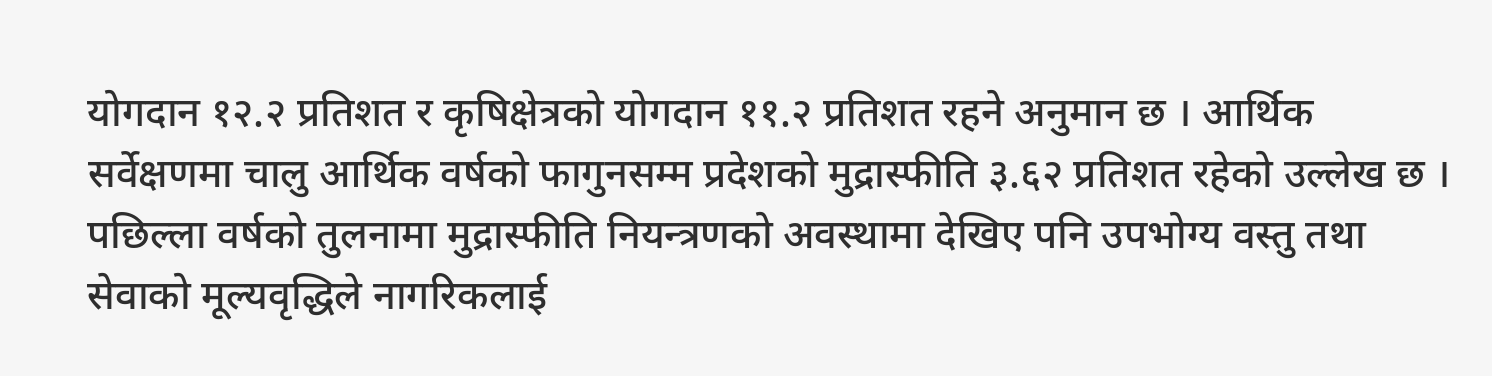योगदान १२.२ प्रतिशत र कृषिक्षेत्रको योगदान ११.२ प्रतिशत रहने अनुमान छ । आर्थिक सर्वेक्षणमा चालु आर्थिक वर्षको फागुनसम्म प्रदेशको मुद्रास्फीति ३.६२ प्रतिशत रहेको उल्लेख छ । पछिल्ला वर्षको तुलनामा मुद्रास्फीति नियन्त्रणको अवस्थामा देखिए पनि उपभोग्य वस्तु तथा सेवाको मूल्यवृद्धिले नागरिकलाई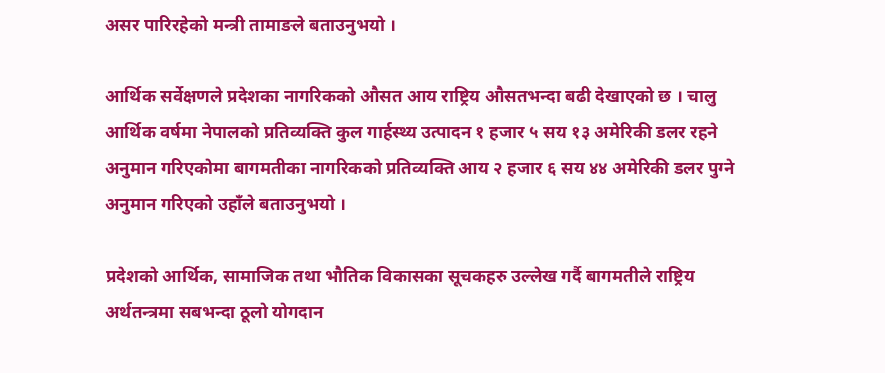असर पारिरहेको मन्त्री तामाङले बताउनुभयो ।

आर्थिक सर्वेक्षणले प्रदेशका नागरिकको औसत आय राष्ट्रिय औसतभन्दा बढी देखाएको छ । चालु आर्थिक वर्षमा नेपालको प्रतिव्यक्ति कुल गार्हस्थ्य उत्पादन १ हजार ५ सय १३ अमेरिकी डलर रहने अनुमान गरिएकोमा बागमतीका नागरिकको प्रतिव्यक्ति आय २ हजार ६ सय ४४ अमेरिकी डलर पुग्ने अनुमान गरिएको उहाँले बताउनुभयो ।

प्रदेशको आर्थिक, सामाजिक तथा भौतिक विकासका सूचकहरु उल्लेख गर्दै बागमतीले राष्ट्रिय अर्थतन्त्रमा सबभन्दा ठूलो योगदान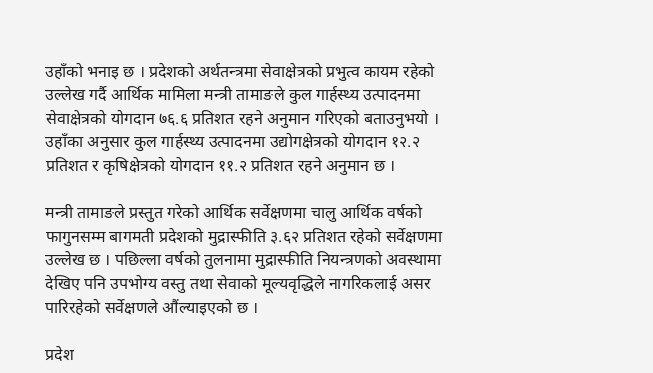उहाँको भनाइ छ । प्रदेशको अर्थतन्त्रमा सेवाक्षेत्रको प्रभुत्व कायम रहेको उल्लेख गर्दै आर्थिक मामिला मन्त्री तामाङले कुल गार्हस्थ्य उत्पादनमा सेवाक्षेत्रको योगदान ७६.६ प्रतिशत रहने अनुमान गरिएको बताउनुभयो । उहाँका अनुसार कुल गार्हस्थ्य उत्पादनमा उद्योगक्षेत्रको योगदान १२.२ प्रतिशत र कृषिक्षेत्रको योगदान ११.२ प्रतिशत रहने अनुमान छ ।

मन्त्री तामाङले प्रस्तुत गरेको आर्थिक सर्वेक्षणमा चालु आर्थिक वर्षको फागुनसम्म बागमती प्रदेशको मुद्रास्फीति ३.६२ प्रतिशत रहेको सर्वेक्षणमा उल्लेख छ । पछिल्ला वर्षको तुलनामा मुद्रास्फीति नियन्त्रणको अवस्थामा देखिए पनि उपभोग्य वस्तु तथा सेवाको मूल्यवृद्धिले नागरिकलाई असर पारिरहेको सर्वेक्षणले औंल्याइएको छ ।

प्रदेश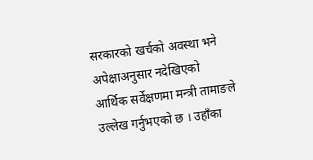सरकारको खर्चको अवस्था भने अपेक्षाअनुसार नदेखिएको आर्थिक सर्वेक्षणमा मन्त्री तामाङले उल्लेख गर्नुभएको छ । उहाँका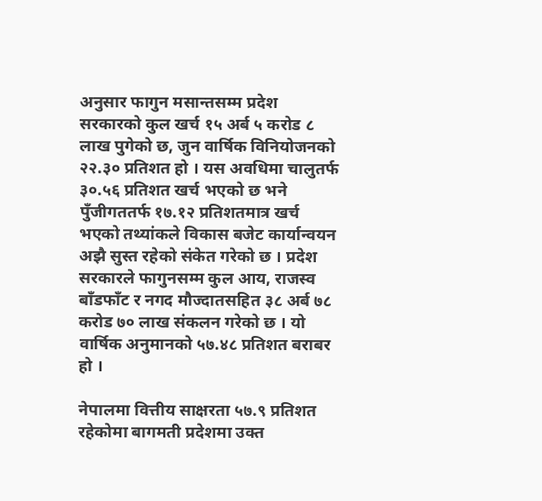अनुसार फागुन मसान्तसम्म प्रदेश सरकारको कुल खर्च १५ अर्ब ५ करोड ८ लाख पुगेको छ, जुन वार्षिक विनियोजनको २२.३० प्रतिशत हो । यस अवधिमा चालुतर्फ ३०.५६ प्रतिशत खर्च भएको छ भने पुँजीगततर्फ १७.१२ प्रतिशतमात्र खर्च भएको तथ्यांकले विकास बजेट कार्यान्वयन अझै सुस्त रहेको संकेत गरेको छ । प्रदेश सरकारले फागुनसम्म कुल आय, राजस्व बाँडफाँट र नगद मौज्दातसहित ३८ अर्ब ७८ करोड ७० लाख संकलन गरेको छ । यो वार्षिक अनुमानको ५७.४८ प्रतिशत बराबर हो ।

नेपालमा वित्तीय साक्षरता ५७.९ प्रतिशत रहेकोमा बागमती प्रदेशमा उक्त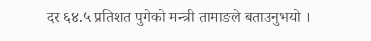दर ६४.५ प्रतिशत पुगेको मन्त्री तामाङले बताउनुभयो ।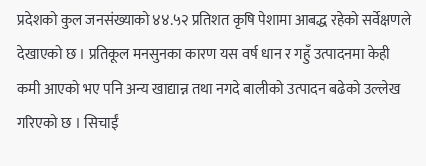प्रदेशको कुल जनसंख्याको ४४.५२ प्रतिशत कृषि पेशामा आबद्ध रहेको सर्वेक्षणले देखाएको छ । प्रतिकूल मनसुनका कारण यस वर्ष धान र गहुँ उत्पादनमा केही कमी आएको भए पनि अन्य खाद्यान्न तथा नगदे बालीको उत्पादन बढेको उल्लेख गरिएको छ । सिचाईं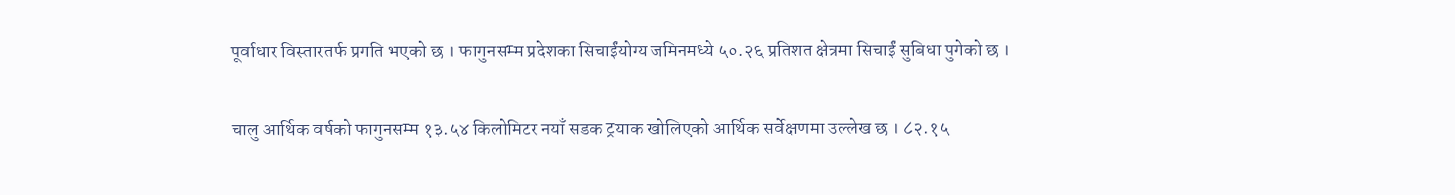पूर्वाधार विस्तारतर्फ प्रगति भएको छ । फागुनसम्म प्रदेशका सिचाईंयोग्य जमिनमध्ये ५०.२६ प्रतिशत क्षेत्रमा सिचाईं सुबिधा पुगेको छ ।

चालु आर्थिक वर्षको फागुनसम्म १३.५४ किलोमिटर नयाँ सडक ट्रयाक खोलिएको आर्थिक सर्वेक्षणमा उल्लेख छ । ८२.१५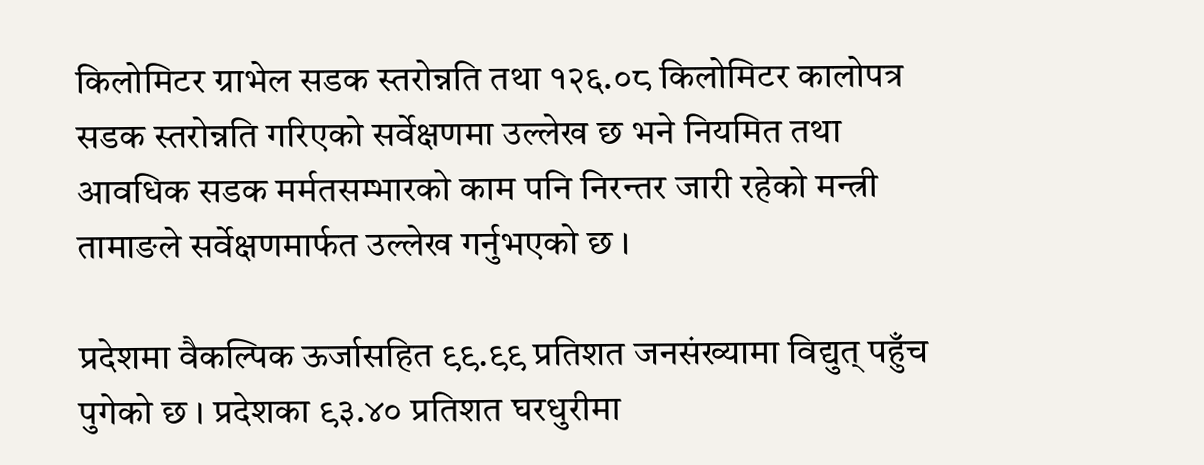किलोमिटर ग्राभेल सडक स्तरोन्नति तथा १२६.०८ किलोमिटर कालोपत्र सडक स्तरोन्नति गरिएको सर्वेक्षणमा उल्लेख छ भने नियमित तथा आवधिक सडक मर्मतसम्भारको काम पनि निरन्तर जारी रहेको मन्त्री तामाङले सर्वेक्षणमार्फत उल्लेख गर्नुभएको छ ।

प्रदेशमा वैकल्पिक ऊर्जासहित ९९.९९ प्रतिशत जनसंख्यामा विद्युत् पहुँच पुगेको छ । प्रदेशका ९३.४० प्रतिशत घरधुरीमा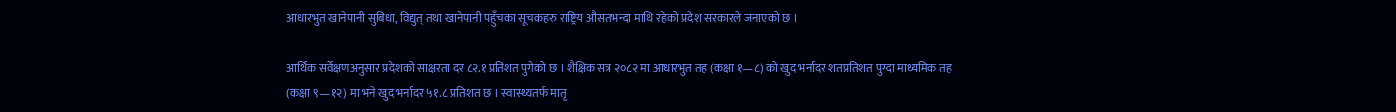आधारभुत खानेपानी सुबिधा, विद्युत् तथा खानेपानी पहुँचका सूचकहरु राष्ट्रिय औसतभन्दा माथि रहेको प्रदेश सरकारले जनाएको छ ।

आर्थिक सर्वेक्षणअनुसार प्रदेशको साक्षरता दर ८२.१ प्रतिशत पुगेको छ । शैक्षिक सत्र २०८२ मा आधारभुत तह (कक्षा १—८) को खुद भर्नादर शतप्रतिशत पुग्दा माध्यमिक तह (कक्षा ९—१२) मा भने खुद भर्नादर ५१.८ प्रतिशत छ । स्वास्थ्यतर्फ मातृ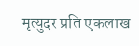मृत्युदर प्रति एकलाख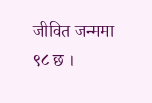जीवित जन्ममा ९८ छ ।